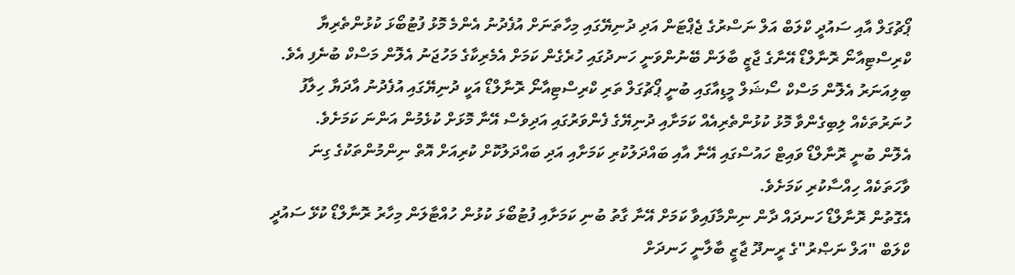ޕޯޗުގަލް އާއި ސައުދީ ކްލަބް އަލް ނަސްރުގެ ޖެޕްޓަން އަދި ދުނިޔޭގައި މިހާތަނަށް އުފެދުނު އެންމެ މޮޅު ފުޓުބޯޅަ ކުޅުންތެރިޔާ ކްރިސްޓިއާނޯ ރޮނާލްޑޯ އޭނާގެ ޖާޒީ ބާލަން ބޭނުންވަނީ ހަނދުގައި ހުރެގެން ކަމަށް އެމެރިކާގެ މަހުޖަނު އެލޮން މަސްކް ބުނެފި އެވެ.
ބިލިއަނަރު އެލޮން މަސްކް ސޯޝަލް މީޑިއާގައި ބުނީ ޕޯޗުގަލް ތަރި ކްރިސްޓިއާނޯ ރޮނާލްޑޯ އަކީ ދުނިޔޭގައި އުފެދުނު އާދަޔާ ހިލާފު ހުނަރުތަކެއް ލިބިގެންވާ މޮޅު ކުޅުންތެރިއެއް ކަމަށާއި ދުނިޔޭގެ ފެންވަރުގައި އަދިވެސް އޭނާ މޮޅަށް ކުޅެމުން އަންނަ ކަމަށެވެ.
އެލޮން ބުނީ ރޮނާލްޑޯ ވައިޓް ހައުސްގައި އޭނާ އާއި ބައްދަލުކުރި ކަމަށާއި އަދި ބައްދަލުކޮށް ކުރިއަށް އޮތް ނިންމުންތަކުގެ ގިނަ ވާހަތަކެއް ހިއްސާކުރި ކަމަށެވެ.
އެގޮތުން ރޮނާލްޑޯ ހަނދައް ދާން ނިންމާފައިވާ ކަމަށް އޭނާ ގާތު ބުނި ކަމަށާއި ފުޓުބޯޅަ ކުޅުން ހުއްޓާލަން މިހާރު ރޮނާލްޑޯ ކުޅޭ ސައުދީ ކްލަބް "އަލް ނަޞްރު"ގެ ރީނދޫ ޖާޒީ ބާލާނީ ހަނދަށް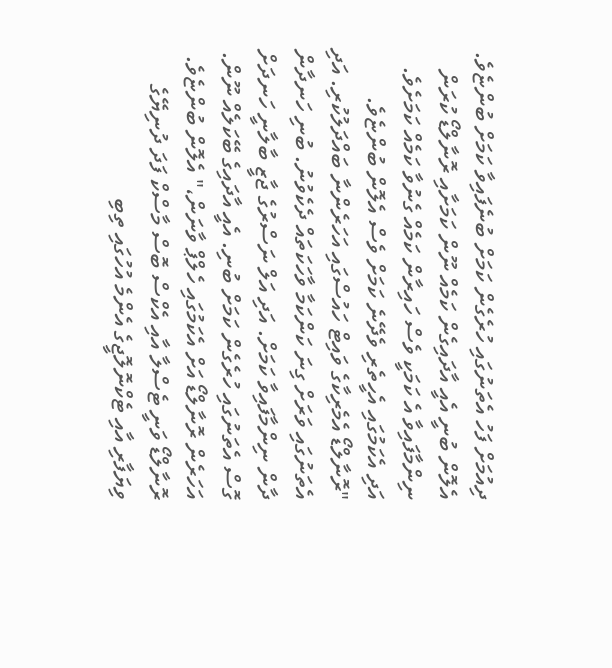ދިއުމަށް ފަހު އެތަނުގައި ހުރެގެން ކަމަށް ބުނެފައިވާ ކަމަށް ބުންޏެވެ.
އެލޮން ބުނީ އެއީ އާދައިގެން ކަމެއް ނޫން ކަމަށާއި ރޮނާލްޑޯ ކުރަން ނިންމާފައިވާ އެ ކަމަކީ ވެސް ހައިރާން ކަމެއް ގެނުވާ ކަމެއް ކަމަށެވެ. އަދި އެކަމުގައި އެހީތެރި ވެދޭނެ ކަމަށް ވެސް އެލޮން ބުންޏެވެ.
"ރޮނާލްޑޯ އެމެރިކާގެ ވައިޓް ހައުސްގައި އަހަރެންނާ ބައްދަލުކުރި. އަދި އެތަނުގައި ވަރަށް ގިނަ ކަންކަމާ ވާހަކަތައް ދެކެވުނު. ބުނި ހަނދާން ދާން ނިންމާފައިވާ ކަމަށް. އަދި އަލް ނަސްރުގެ ޖާޒީ ބާލާނީ ހަނދަށް ގޮސް އެތަނުގައި ހުރެގެން ކަމަށް ބުނި. އެއީ އާދައިގެ ބޭކަލެއް ނޫން. އަހަރެން ރޮނާލްޑޯ އަށް އެކަމުގައި ހެލްޕް ވާނަން،" އެލޮން ބުންޏެވެ.
ރޮނާލްޑޯ ވަނީ ޓެސްލާ އާއި އެކްސް ބޮސް މާސްކް ފަދަ ދުނިޔޭގެ ވިޔަފާރި އާއި ޓެކްނޮލޮޖީގެ އެންމެ އުހުގައި ތިބި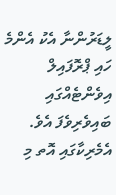ލީޑަރުންނާ އެކު އެންމެ ހައި ޕްރޮފައިލް އިވެންޓެއްގައި ބައިވެރިވެފަ އެވެ. އެމެރިކާގައި އޮތ މި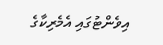އިވެންޓުގައި އެމެރިކާގެ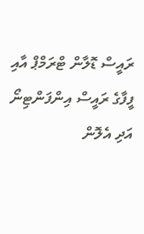ރައީސް ޑޮލާން ޓްރަމްޕް އާއި ފީފާގެ ރައީސް އިންފަންޓިނޯ އަދި އެލޮން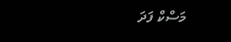މަސްކް ފަދަ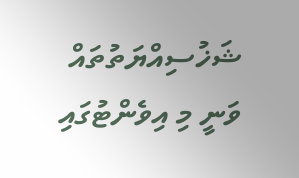ޝަޚުސިއްޔަތުތައް ވަނީ މި އިވެންޓުގައި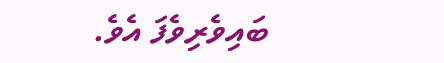ބައިވެރިވެފަ އެވެ.